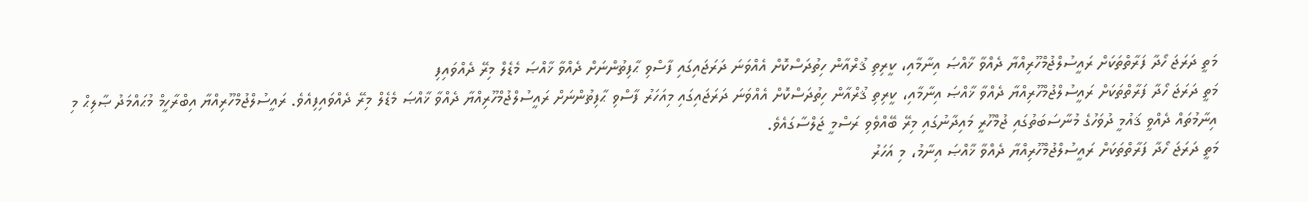މަތީ ދަރަޖަ ހޯދާ ފަރާތްތަކަށް ރައީސުލްޖުމްހޫރިއްޔާ ދެއްވާ ޚާއްޞަ އިނާމާއި، ކީރިތި ޤުރްއާން ހިތުދަސްކޮށް އެއްވަނަ ދަރަޖައިގައި ފާސްވި ޙާފިޡުންނަށް ދެއްވާ ޚާއްޞަ މެޑެލް މިރޭ ދެއްވައިފި
މަތީ ދަރަޖަ ހޯދާ ފަރާތްތަކަށް ރައީސުލްޖުމްހޫރިއްޔާ ދެއްވާ ޚާއްޞަ އިނާމާއި، ކީރިތި ޤުރްއާން ހިތުދަސްކޮށް އެއްވަނަ ދަރަޖައިގައި މިއަހަރު ފާސްވި ޙާފިޡުންނަށް ރައީސުލްޖުމްހޫރިއްޔާ ދެއްވާ ޚާއްޞަ މެޑެލް މިރޭ ދެއްވައިފިއެވެ. ރައީސުލްޖުމްހޫރިއްޔާ އިބްރާހީމް މުޙައްމަދު ޞާލިޙް މި އިނާމުތައް ދެއްވީ ޤައުމީ ދުވަހުގެ މުނާސަބަތުގައި ޖުމްހޫރީ މައިދާނުގައި މިރޭ ބޭއްވެވި ރަސްމީ ޖަލްސާގައެވެ.
މަތީ ދަރަޖަ ހޯދާ ފަރާތްތަކަށް ރައީސުލްޖުމްހޫރިއްޔާ ދެއްވާ ޚާއްޞަ އިނާމު، މި އަހަރު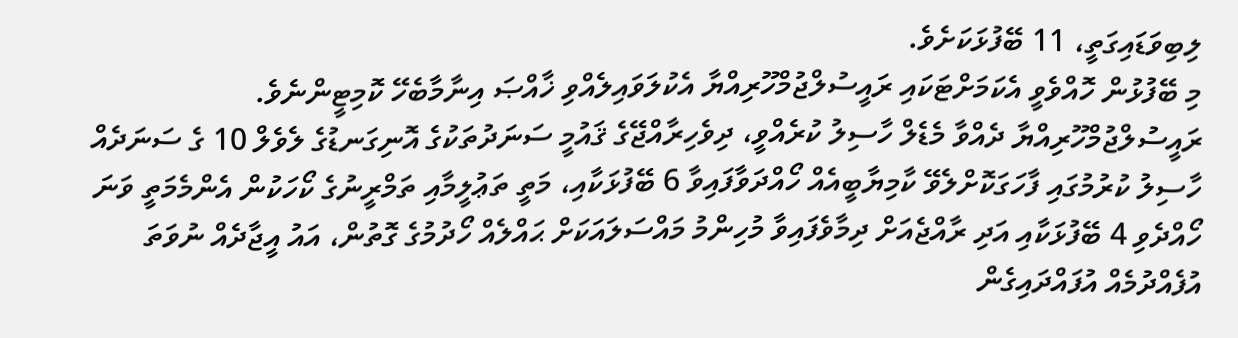ލިބިވަޑައިގަތީ، 11 ބޭފުޅަކަށެވެ.
މި ބޭފުޅުން ހޮއްވެވީ އެކަމަށްޓަކައި ރައީސުލްޖުމްހޫރިއްޔާ އެކުލަވައިލެއްވި ޚާއްޞަ އިނާމާބެހޭ ކޮމިޓީންނެވެ. ރައީސުލްޖުމްހޫރިއްޔާ ދެއްވާ މެޑެލް ހާސިލު ކުރެއްވީ، ދިވެހިރާއްޖޭގެ ޤައުމީ ސަނަދުތަކުގެ އޮނިގަނޑުގެ ލެވެލް 10 ގެ ސަނަދެއް ހާސިލު ކުރުމުގައި ފާހަގަކޮށްލެވޭ ކާމިޔާބީއެއް ހޯއްދަވާފައިވާ 6 ބޭފުޅަކާއި، މަތީ ތަޢުލީމާއި ތަމްރީނުގެ ކޯހަކުން އެންމެމަތީ ވަނަ ހޯއްދެވި 4 ބޭފުޅަކާއި އަދި ރާއްޖެއަށް ދިމާވެފައިވާ މުހިންމު މައްސަލައަކަށް ޙައްލެއް ހޯދުމުގެ ގޮތުން، އައު އީޖާދެއް ނުވަތަ އުފެއްދުމެއް އުފައްދައިގެން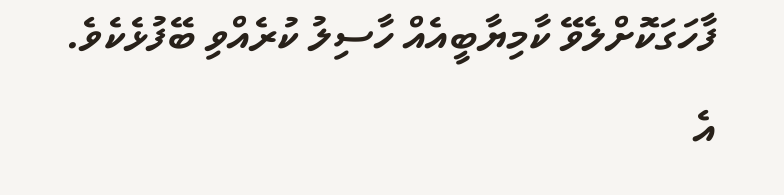ފާހަގަކޮށްލެވޭ ކާމިޔާބީއެއް ހާސިލު ކުރެއްވި ބޭފުޅެކެވެ.
އެ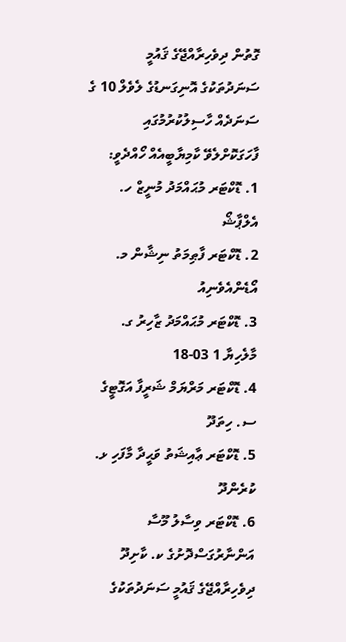ގޮތުން ދިވެހިރާއްޖޭގެ ޤައުމީ ސަނަދުތަކުގެ އޮނިގަނޑުގެ ލެވެލް 10 ގެ ސަނަދެއް ހާސިލުކުރުމުގައި ފާހަގަކޮށްލެވޭ ކާމިޔާބީއެއް ހޯއްދެވީ:
1. ޑޮކްޓަރ މުޙައްމަދު މުނީޒް ހ. އެލްޕާޝޯ
2. ޑޮކްޓަރ ފާޠިމަތު ނިޝާން މ. އޯޑެންއެވެނިއު
3. ޑޮކްޓަރ މުޙައްމަދު ޒާހިރު ގ. މާލެހިޔާ 1 03-18
4. ޑޮކްޓަރ މަރްޔަމް ޝަރީފާ އަގޮޓީގެ ސ. ހިތަދޫ
5. ޑޮކްޓަރ ޢާއިޝަތު ވަޙީދާ މާފަހި ޅ. ކުރެންދޫ
6. ޑޮކްޓަރ ވިސާލު މޫސާ އަންނާރުގަސްދޮށުގެ ކ. ކާށިދޫ
ދިވެހިރާއްޖޭގެ ޤައުމީ ސަނަދުތަކުގެ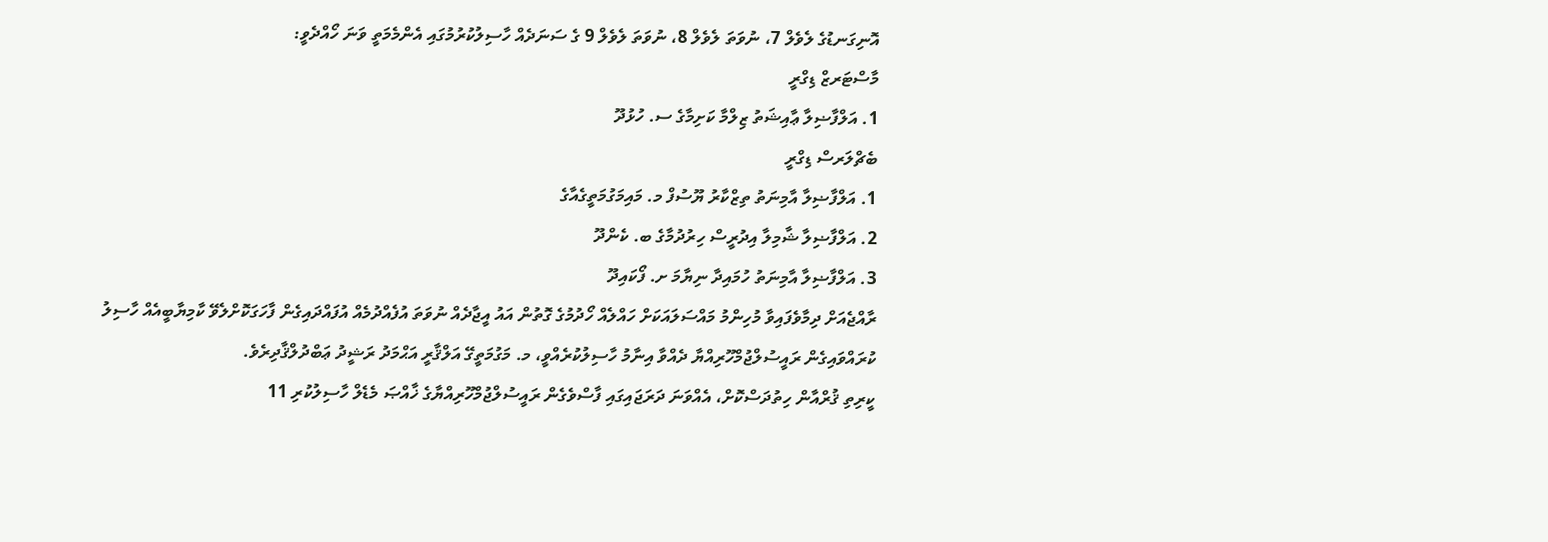އޮނިގަނޑުގެ ލެވެލް 7، ނުވަތަ ލެވެލް 8، ނުވަތަ ލެވެލް 9 ގެ ސަނަދެއް ހާސިލުކުރުމުގައި އެންމެމަތީ ވަނަ ހޯއްދެވީ:
މާސްޓަރޒް ޑިގްރީ
1. އަލްފާޟިލާ ޢާއިޝަތު ޒިލްމާ ކަށިމާގެ ސ. ހުޅުދޫ
ބެޗްލަރސް ޑިގްރީ
1. އަލްފާޟިލާ އާމިނަތު ތިޒްކާރު ޔޫސުފް މ. މައިމަގުމަތީގެއާގެ
2. އަލްފާޟިލާ ޝާމިލާ އިދުރީސް ހިރުދުމާގެ ބ. ކެންދޫ
3. އަލްފާޟިލާ އާމިނަތު ހުމައިދާ ނިޔާމަ ށ. ފޯކައިދޫ
ރާއްޖެއަށް ދިމާވެފައިވާ މުހިންމު މައްސަލައަކަށް ހައްލެއް ހޯދުމުގެ ގޮތުން އައު އީޖާދެއް ނުވަތަ އުފެއްދުމެއް އުފައްދައިގެން ފާހަގަކޮށްލެވޭ ކާމިޔާބީއެއް ހާސިލު ކުރައްވައިގެން ރައީސުލްޖުމްހޫރިއްޔާ ދެއްވާ އިނާމު ހާސިލުކުރެއްވީ، މ. މަގުމަތީގޭ އަލްޤާރީ އަޙްމަދު ރަޝީދު ޢަބްދުލްޤާދިރެވެ.
ކީރިތި ޤުރްއާން ހިތުދަސްކޮށް، އެއްވަނަ ދަރަޖައިގައި ފާސްވެގެން ރައީސުލްޖުމްހޫރިއްޔާގެ ޚާއްޞަ މެޑެލް ހާސިލުކުރި 11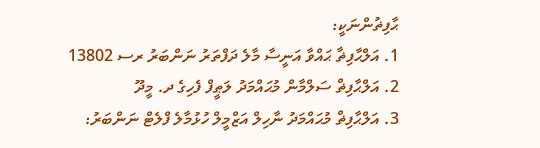ޙާފިޡުންނަކީ:
1. އަލްޙާފިޡާ ޙައްވާ އަނީސާ މާލެ ދަފްތަރު ނަންބަރު ރސ 13802
2. އަލްޙާފިޡް ސަލްމާން މުޙައްމަދު ލަޠީފް ފެހިގެ ދ. މީދޫ
3. އަލްޙާފިޡް މުޙައްމަދު ނާހިލް އަޒްމީލް ހުޅުމާލެ ފްލެޓް ނަންބަރު: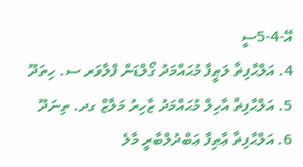އޭ-4-5ސީ
4. އަލްޙާފިޡާ ލަޠީފާ މުޙައްމަދު ގޯލްޑަން ފްލާވަރ ސ. ހިތަދޫ
5. އަލްޙާފިޡް އާހިލް މުޙައްމަދު ޒާހިރު މަލާޒް ގދ. ތިނަދޫ
6. އަލްޙާފިޡާ ޢާޠިފާ ޢަބްދުލްބާރީ މާލެ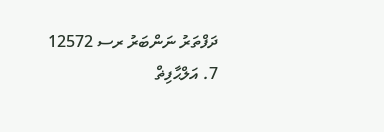ދަފްތަރު ނަންބަރު ރސ 12572
7. އަލްޙާފިޡް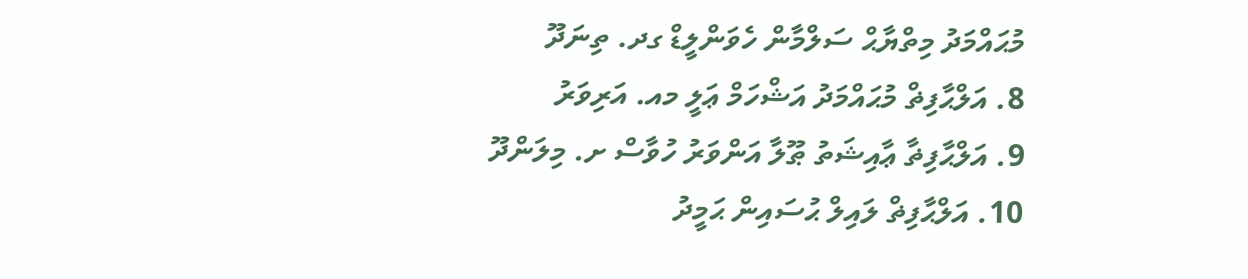މުޙައްމަދު މިތްޔާޙް ސަލްމާން ހެވަންލީޑް ގދ. ތިނަދޫ
8. އަލްޙާފިޡް މުޙައްމަދު އަޝްހަމް ޢަލީ މއ. އަރިވަރު
9. އަލްޙާފިޡާ ޢާއިޝަތު ޠޫލާ އަންވަރު ހުވާސް ށ. މިލަންދޫ
10. އަލްޙާފިޡް ލައިލް ޙުސައިން ޙަމީދު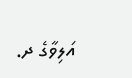އަލިވާގެ ދ.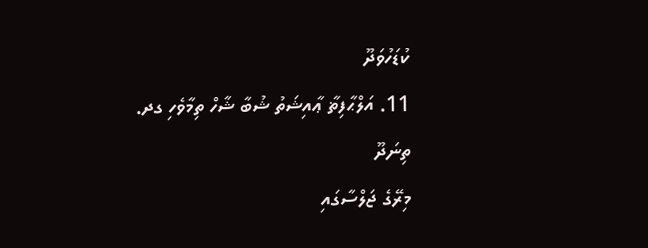ކުޑަހުވަދޫ
11. އަލްޙާފިޡާ ޢާއިޝަތު ޝުބާ ޝާހް ތިމާވެހި ގދ. ތިނަދޫ
މިރޭގެ ޖަލްސާގައި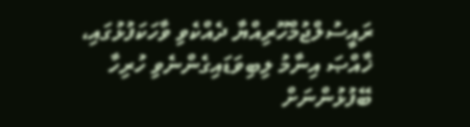ރައީސުލްޖުމްހޫރިއްޔާ ދެއްކެވި ވާހަކަފުޅުގައި، ޚާއްޞަ އިނާމު ލިބިވަޑައިގެންނެވި ހުރިހާ ބޭފުޅުންނަށް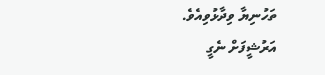ތަހުނިޔާ ވިދާޅުވިއެވެ.
އަރުޝީފަށް ނެގީ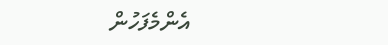އެންމެފަހުން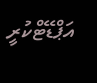އަޕްޑޭޓްކުރީ